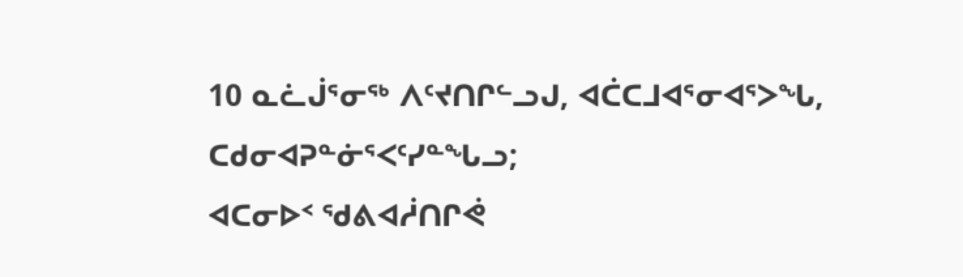10 ᓇᓛᒎᕐᓂᖅ ᐱᑦᔪᑎᒋᓪᓗᒍ, ᐊᑖᑕᒧᐊᕐᓂᐊᕐᐳᖓ, ᑕᑯᓂᐊᕈᓐᓃᕐᐸᑦᓯᓐᖓᓗ;
ᐊᑕᓂᐅᑉ ᖁᕕᐊᓲᑎᒋᕚ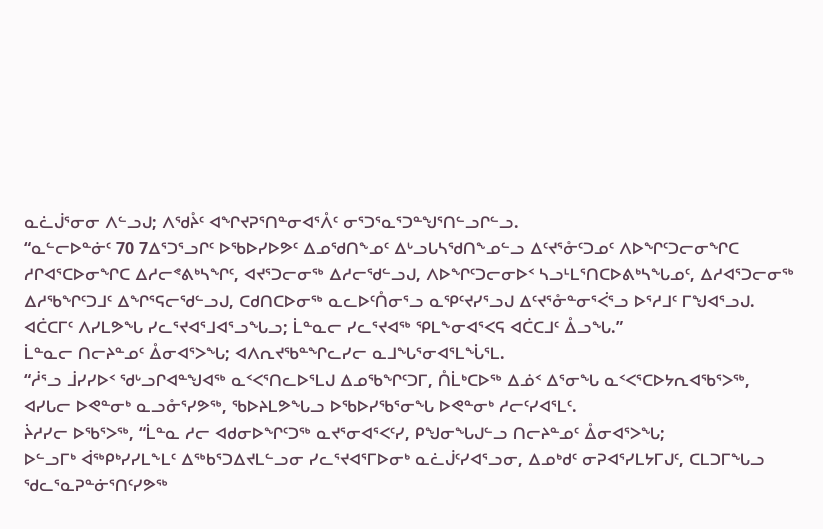ᓇᓛᒎᕐᓂᓂ ᐱᓪᓗᒍ; ᐱᖁᔧᑦ ᐊᖏᔪᕈᕐᑎᓐᓂᐊᕐᐰᑦ ᓂᕐᑐᕐᓇᕐᑐᓐᖑᕐᑎᓪᓗᒋᓪᓗ.
“ᓇᓪᓕᐅᓐᓃᑦ 70 7ᐃᕐᑐᕐᓗᒋᑦ ᐅᖃᐅᓯᐅᕗᑦ ᐃᓄᖁᑎᖕᓄᑦ ᐃᒡᓗᒐᓴᖁᑎᖕᓄᓪᓗ ᐃᑦᔪᕐᓁᑦᑐᓄᑦ ᐱᐅᖏᑦᑐᓕᓂᖏᑕ ᓱᒋᐊᕐᑕᐅᓂᖏᑕ ᐃᓱᓕᕝᕕᒃᓴᖏᑦ, ᐊᔪᕐᑐᓕᓂᖅ ᐃᓱᓕᖁᓪᓗᒍ, ᐱᐅᖏᑦᑐᓕᓂᐅᑉ ᓴᓗᒻᒪᕐᑎᑕᐅᕕᒃᓴᖓᓄᑦ, ᐃᓱᐊᕐᑐᓕᓂᖅ ᐃᓱᖃᖏᑦᑐᒧᑦ ᐃᖏᕐᕋᓕᖁᓪᓗᒍ, ᑕᑯᑎᑕᐅᓂᖅ ᓇᓚᐅᑦᑍᓂᕐᓗ ᓇᕿᑦᔪᓯᕐᓗᒍ ᐃᑦᔪᕐᓁᓐᓂᕐᐹᕐᓗ ᐅᕐᓱᒧᑦ ᒥᖑᐊᕐᓗᒍ.
ᐊᑖᑕᒥᑦ ᐱᓯᒪᕗᖓ ᓯᓚᕐᔪᐊᕐᒧᐊᕐᓗᖓᓗ; ᒫᓐᓇᓕ ᓯᓚᕐᔪᐊᖅ ᕿᒪᖕᓂᐊᕐᐸᕋ ᐊᑖᑕᒧᑦ ᐂᓗᖓ.”
ᒫᓐᓇᓕ ᑎᓕᔨᓐᓄᑦ ᐂᓂᐊᕐᐳᖓ; ᐊᐱᕆᔪᖃᓐᖏᓚᓯᓕ ᓇᒧᖓᕐᓂᐊᕐᒪᖔᕐᒪ.
“ᓲᕐᓗ ᒨᓯᓯᐅᑉ ᖁᒡᓗᒋᐊᓐᖑᐊᖅ ᓇᑉᐸᕐᑎᓚᐅᕐᒪᒍ ᐃᓄᖃᖏᑦᑐᒥ, ᑍᒫᒃᑕᐅᖅ ᐃᓅᑉ ᐃᕐᓂᖓ ᓇᑉᐸᕐᑕᐅᔭᕆᐊᖃᕐᐳᖅ,
ᐊᓯᒐᓕ ᐅᕙᓐᓂᒃ ᓇᓗᓁᕐᓯᕗᖅ, ᖃᐅᔨᒪᕗᖓᓗ ᐅᖃᐅᓯᖃᕐᓂᖓ ᐅᕙᓐᓂᒃ ᓱᓕᑦᓯᐊᕐᒪᑦ.
ᔩᓱᓯᓕ ᐅᖃᕐᐳᖅ, “ᒫᓐᓇ ᓱᓕ ᐊᑯᓂᐅᖏᑦᑐᖅ ᓇᔪᕐᓂᐊᕐᐸᑦᓯ, ᑭᖑᓂᖓᒍᓪᓗ ᑎᓕᔨᓐᓄᑦ ᐂᓂᐊᕐᐳᖓ;
ᐅᓪᓗᒥᒃ ᐋᖅᑭᒃᓯᓯᒪᖕᒪᑦ ᐃᖅᑲᕐᑐᐃᔪᒪᓪᓗᓂ ᓯᓚᕐᔪᐊᕐᒥᐅᓂᒃ ᓇᓛᒎᑦᓯᐊᕐᓗᓂ, ᐃᓄᒃᑯᑦ ᓂᕈᐊᕐᓯᒪᔭᒥᒍᑦ, ᑕᒪᑐᒥᖓᓗ ᖁᓚᕐᓇᕈᓐᓃᕐᑎᑦᓯᕗᖅ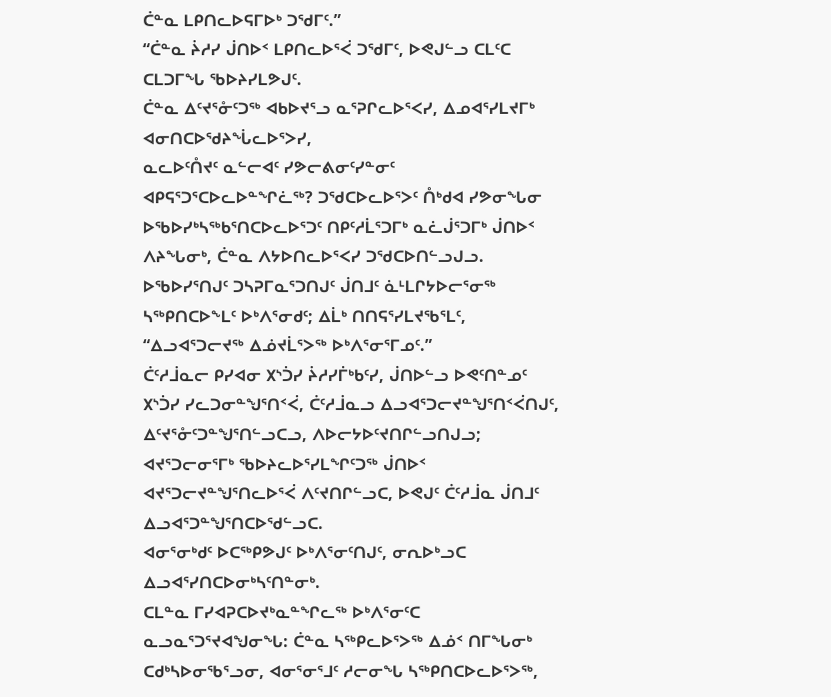ᑖᓐᓇ ᒪᑭᑎᓚᐅᕋᒥᐅᒃ ᑐᖁᒥᑦ.”
“ᑖᓐᓇ ᔩᓱᓯ ᒎᑎᐅᑉ ᒪᑭᑎᓚᐅᕐᐹ ᑐᖁᒥᑦ, ᐅᕙᒍᓪᓗ ᑕᒪᑦᑕ ᑕᒪᑐᒥᖓ ᖃᐅᔨᓯᒪᕗᒍᑦ.
ᑖᓐᓇ ᐃᑦᔪᕐᓁᑦᑐᖅ ᐊᑲᐅᔪᕐᓗ ᓇᕐᕈᒋᓚᐅᕐᐸᓯ, ᐃᓄᐊᕐᓯᒪᔪᒥᒃ ᐊᓂᑎᑕᐅᖁᔨᖔᓚᐅᕐᐳᓯ,
ᓇᓚᐅᑦᑍᔪᑦ ᓇᓪᓕᐊᑦ ᓯᕗᓕᕕᓂᑦᓯᓐᓂᑦ ᐊᑭᕋᕐᑐᕐᑕᐅᓚᐅᓐᖏᓛᖅ? ᑐᖁᑕᐅᓚᐅᕐᐳᑦ ᑍᒃᑯᐊ ᓯᕗᓂᖓᓂ ᐅᖃᐅᓯᒃᓴᖅᑲᕐᑎᑕᐅᓚᐅᕐᑐᑦ ᑎᑭᑦᓱᒫᕐᑐᒥᒃ ᓇᓛᒎᕐᑐᒥᒃ ᒎᑎᐅᑉ ᐱᔨᖓᓂᒃ, ᑖᓐᓇ ᐱᔭᐅᑎᓚᐅᕐᐸᓯ ᑐᖁᑕᐅᑎᓪᓗᒍᓗ.
ᐅᖃᐅᓯᕐᑎᒍᑦ ᑐᓴᕈᒥᓇᕐᑐᑎᒍᑦ ᒎᑎᒧᑦ ᓈᒻᒪᒋᔭᐅᓕᕐᓂᖅ ᓴᖅᑭᑎᑕᐅᖕᒪᑦ ᐅᒃᐱᕐᓂᑯᑦ; ᐃᒫᒃ ᑎᑎᕋᕐᓯᒪᔪᖃᕐᒪᑦ, “ᐃᓗᐊᕐᑐᓕᔪᖅ ᐃᓅᔪᒫᕐᐳᖅ ᐅᒃᐱᕐᓂᕐᒥᓄᑦ.”
ᑖᑦᓱᒨᓇᓕ ᑭᓯᐊᓂ ᙭ᔅᑑᓯ ᔩᓱᓯᒦᒃᑲᑦᓯ, ᒎᑎᐅᓪᓗ ᐅᕙᑦᑎᓐᓄᑦ ᙭ᔅᑑᓯ ᓯᓚᑐᓂᓐᖑᕐᑎᑉᐹ, ᑖᑦᓱᒨᓇᓗ ᐃᓗᐊᕐᑐᓕᔪᓐᖑᕐᑎᑉᐹᑎᒍᑦ, ᐃᑦᔪᕐᓁᑦᑐᓐᖑᕐᑎᓪᓗᑕᓗ, ᐱᐅᓕᔭᐅᑦᔪᑎᒋᓪᓗᑎᒍᓗ;
ᐊᔪᕐᑐᓕᓂᕐᒥᒃ ᖃᐅᔨᓚᐅᕐᓯᒪᖏᑦᑐᖅ ᒎᑎᐅᑉ ᐊᔪᕐᑐᓕᔪᓐᖑᕐᑎᓚᐅᕐᐹ ᐱᑦᔪᑎᒋᓪᓗᑕ, ᐅᕙᒍᑦ ᑖᑦᓱᒨᓇ ᒎᑎᒧᑦ ᐃᓗᐊᕐᑐᓐᖑᕐᑎᑕᐅᖁᓪᓗᑕ.
ᐊᓂᕐᓂᒃᑯᑦ ᐅᑕᖅᑭᕗᒍᑦ ᐅᒃᐱᕐᓂᑦᑎᒍᑦ, ᓂᕆᐅᒃᓗᑕ ᐃᓗᐊᕐᓯᑎᑕᐅᓂᒃᓴᑦᑎᓐᓂᒃ.
ᑕᒪᓐᓇ ᒥᓯᐊᕈᑕᐅᔪᒃᓇᓐᖏᓚᖅ ᐅᒃᐱᕐᓂᑦᑕ ᓇᓗᓇᕐᑐᕐᔪᐊᖑᓂᖓ: ᑖᓐᓇ ᓴᖅᑭᓚᐅᕐᐳᖅ ᐃᓅᑉ ᑎᒥᖓᓂᒃ ᑕᑯᒃᓴᐅᓂᖃᕐᓗᓂ, ᐊᓂᕐᓂᕐᒧᑦ ᓱᓕᓂᖓ ᓴᖅᑭᑎᑕᐅᓚᐅᕐᐳᖅ,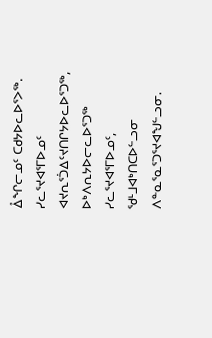ᐂᖏᓕᓄᑦ ᑕᑯᔭᐅᓚᐅᕐᐳᖅ. ᓯᓚᕐᔪᐊᕐᒥᐅᓄᑦ ᐊᔪᕆᕐᑑᐃᑦᔪᑎᒋᔭᐅᓚᐅᕐᑐᖅ, ᐅᒃᐱᕆᔭᐅᓕᓚᐅᕐᑐᖅ ᓯᓚᕐᔪᐊᕐᒥᐅᓄᑦ, ᖁᒻᒧᐊᒃᑎᑕᐅᓪᓗᓂ ᐱᓐᓇᕐᓇᕐᑐᕐᔪᐊᖑᓪᓗᓂ.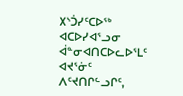᙭ᔅᑑᓯᑦᑕᐅᖅ ᐊᑕᐅᓯᐊᕐᓗᓂ ᐋᓐᓂᐊᑎᑕᐅᓚᐅᕐᒪᑦ ᐊᔪᕐᓃᑦ ᐱᑦᔪᑎᒋᓪᓗᒋᑦ,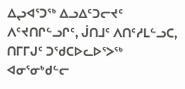ᐃᖢᐊᕐᑐᖅ ᐃᓗᐃᑦᑐᓕᔪᑦ ᐱᑦᔪᑎᒋᓪᓗᒋᑦ, ᒎᑎᒧᑦ ᐱᑎᑦᓱᒪᓪᓗᑕ, ᑎᒥᒥᒍᑦ ᑐᖁᑕᐅᓚᐅᕐᐳᖅ ᐊᓂᕐᓂᒃᑯᓪᓕ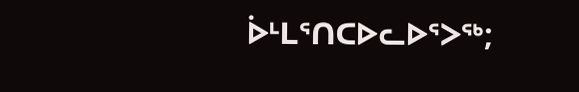ᐆᒻᒪᕐᑎᑕᐅᓚᐅᕐᐳᖅ;